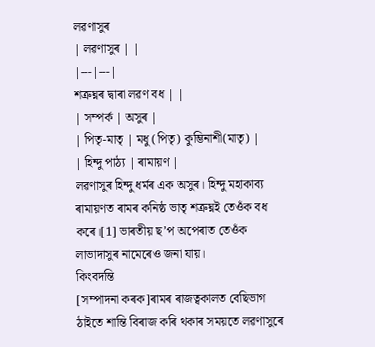লৱণাসুৰ
| লৱণাসুৰ | |
|---|---|
শত্ৰুঘ্নৰ দ্বাৰা লৱণ বধ | |
| সম্পৰ্ক | অসুৰ |
| পিতৃ-মাতৃ | মধু (পিতৃ) কুম্ভিনাশী(মাতৃ) |
| হিন্দু পাঠ্য | ৰামায়ণ |
লৱণাসুৰ হিন্দু ধৰ্মৰ এক অসুৰ। হিন্দু মহাকাব্য ৰামায়ণত ৰামৰ কনিষ্ঠ ভাতৃ শত্ৰুঘ্নই তেওঁক বধ কৰে।[1] ভাৰতীয় ছ’প অপেৰাত তেওঁক লাভাদাসুৰ নামেৰেও জনা যায়।
কিংবদন্তি
[সম্পাদনা কৰক]ৰামৰ ৰাজত্বকালত বেছিভাগ ঠাইতে শান্তি বিৰাজ কৰি থকাৰ সময়তে লৱণাসুৰে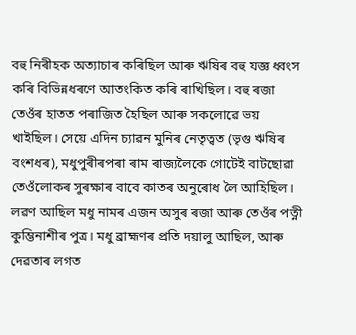বহু নিৰীহক অত্যাচাৰ কৰিছিল আৰু ঋষিৰ বহু যজ্ঞ ধ্বংস কৰি বিভিন্নধৰণে আতংকিত কৰি ৰাখিছিল। বহু ৰজা তেওঁৰ হাতত পৰাজিত হৈছিল আৰু সকলোৱে ভয় খাইছিল। সেয়ে এদিন চ্যাৱন মুনিৰ নেতৃত্বত (ভৃগু ঋষিৰ বংশধৰ), মধুপুৰীৰপৰা ৰাম ৰাজ্যলৈকে গোটেই বাটছোৱা তেওঁলোকৰ সুৰক্ষাৰ বাবে কাতৰ অনুৰোধ লৈ আহিছিল। লৱণ আছিল মধু নামৰ এজন অসুৰ ৰজা আৰু তেওঁৰ পত্নী কুম্ভিনাশীৰ পুত্ৰ। মধু ব্ৰাহ্মণৰ প্ৰতি দয়ালু আছিল, আৰু দেৱতাৰ লগত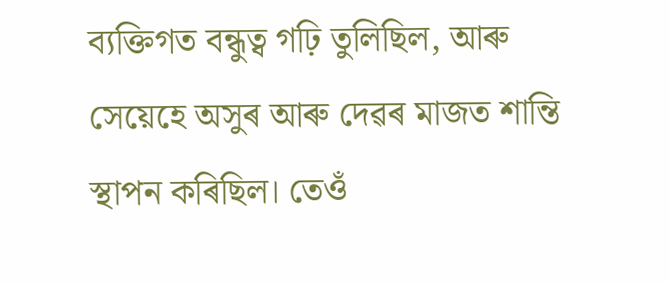ব্যক্তিগত বন্ধুত্ব গঢ়ি তুলিছিল, আৰু সেয়েহে অসুৰ আৰু দেৱৰ মাজত শান্তি স্থাপন কৰিছিল। তেওঁ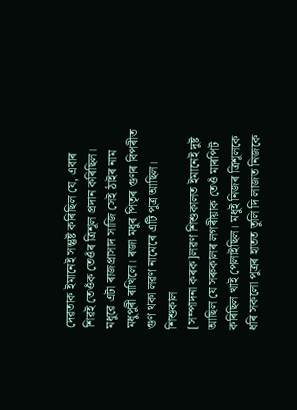দেৱতাক ইমানেই সন্তুষ্ট কৰিছিল যে, এবাৰ শিৱই তেওঁক তেওঁৰ ত্ৰিশূল প্ৰদান কৰিছিল। মধুৱে এটা ৰাজপ্ৰাসাদ সাজি সেই ঠাইৰ নাম মধুপুৰী ৰাখিলে। ৰজা মধুৰ পিতৃৰ গুণৰ বিপৰীত গুণ থকা লৱণ নামেৰে এটি পুত্ৰ আছিল।
শিশুকাল
[সম্পাদনা কৰক]লৱণ শিশুকালত ইমানেই দুষ্ট আছিল যে সৰুকালৰ লগৰীয়াক তেওঁ মাৰপিট কৰিছিল খাই পেলাইছিল। মধুই নিজৰ ত্ৰিশূলকে ধৰি সকলো পুত্ৰৰ হাতত তুলি দি লাজত নিজকে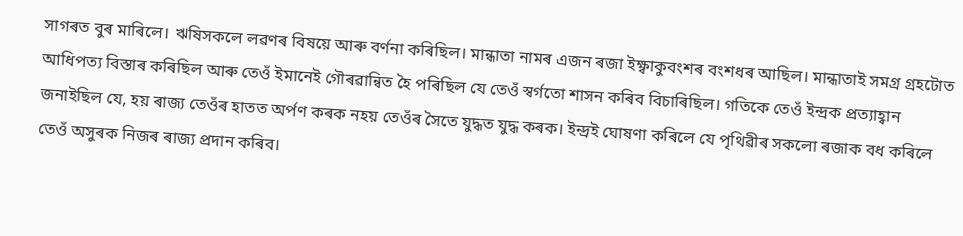সাগৰত বুৰ মাৰিলে। ঋষিসকলে লৱণৰ বিষয়ে আৰু বৰ্ণনা কৰিছিল। মান্ধাতা নামৰ এজন ৰজা ইক্ষ্বাকুবংশৰ বংশধৰ আছিল। মান্ধাতাই সমগ্ৰ গ্ৰহটোত আধিপত্য বিস্তাৰ কৰিছিল আৰু তেওঁ ইমানেই গৌৰৱান্বিত হৈ পৰিছিল যে তেওঁ স্বৰ্গতো শাসন কৰিব বিচাৰিছিল। গতিকে তেওঁ ইন্দ্ৰক প্ৰত্যাহ্বান জনাইছিল যে, হয় ৰাজ্য তেওঁৰ হাতত অৰ্পণ কৰক নহয় তেওঁৰ সৈতে যুদ্ধত যুদ্ধ কৰক। ইন্দ্ৰই ঘোষণা কৰিলে যে পৃথিৱীৰ সকলো ৰজাক বধ কৰিলে তেওঁ অসুৰক নিজৰ ৰাজ্য প্ৰদান কৰিব।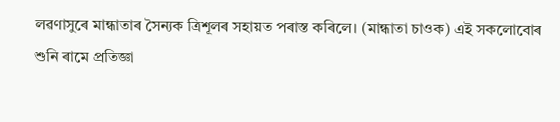লৱণাসুৰে মান্ধাতাৰ সৈন্যক ত্ৰিশূলৰ সহায়ত পৰাস্ত কৰিলে। (মান্ধাতা চাওক) এই সকলোবোৰ শুনি ৰামে প্ৰতিজ্ঞা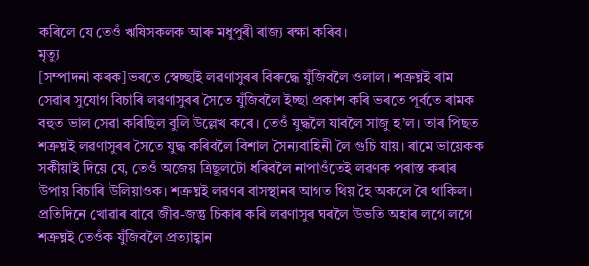কৰিলে যে তেওঁ ঋষিসকলক আৰু মধুপুৰী ৰাজ্য ৰক্ষা কৰিব।
মৃত্যু
[সম্পাদনা কৰক]ভৰতে স্বেচ্ছাই লৱণাসুৰৰ বিৰুদ্ধে যুঁজিবলৈ ওলাল। শত্ৰুঘ্নই ৰাম সেৱাৰ সুযোগ বিচাৰি লৱণাসুৰৰ সৈতে যুঁজিবলৈ ইচ্ছা প্ৰকাশ কৰি ভৰতে পূৰ্বতে ৰামক বহুত ভাল সেৱা কৰিছিল বুলি উল্লেখ কৰে। তেওঁ যুদ্ধলৈ যাবলৈ সাজু হ’ল। তাৰ পিছত শত্ৰুঘ্নই লৱণাসুৰৰ সৈতে যুদ্ধ কৰিবলৈ বিশাল সৈন্যবাহিনী লৈ গুচি যায়। ৰামে ভায়েকক সকীয়াই দিয়ে যে, তেওঁ অজেয় ত্ৰিছূলটো ধৰিবলৈ নাপাওঁতেই লৱণক পৰাস্ত কৰাৰ উপায় বিচাৰি উলিয়াওক। শত্ৰুঘ্নই লৱণৰ বাসস্থানৰ আগত থিয় হৈ অকলে ৰৈ থাকিল। প্ৰতিদিনে খোৱাৰ বাবে জীৱ-জন্তু চিকাৰ কৰি লৱণাসুৰ ঘৰলৈ উভতি অহাৰ লগে লগে শত্ৰুঘ্নই তেওঁক যুঁজিবলৈ প্ৰত্যাহ্বান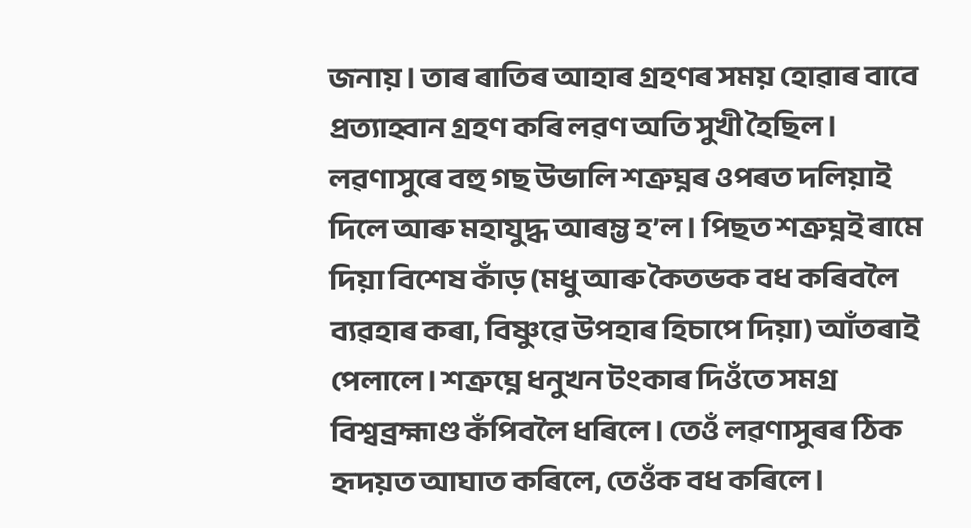জনায়। তাৰ ৰাতিৰ আহাৰ গ্ৰহণৰ সময় হোৱাৰ বাবে প্ৰত্যাহ্বান গ্ৰহণ কৰি লৱণ অতি সুখী হৈছিল। লৱণাসুৰে বহু গছ উভালি শত্ৰুঘ্নৰ ওপৰত দলিয়াই দিলে আৰু মহাযুদ্ধ আৰম্ভ হ’ল। পিছত শত্ৰুঘ্নই ৰামে দিয়া বিশেষ কাঁড় (মধু আৰু কৈতভক বধ কৰিবলৈ ব্যৱহাৰ কৰা, বিষ্ণুৱে উপহাৰ হিচাপে দিয়া) আঁতৰাই পেলালে। শত্ৰুঘ্নে ধনুখন টংকাৰ দিওঁতে সমগ্ৰ বিশ্বব্ৰহ্মাণ্ড কঁপিবলৈ ধৰিলে। তেওঁ লৱণাসুৰৰ ঠিক হৃদয়ত আঘাত কৰিলে, তেওঁক বধ কৰিলে।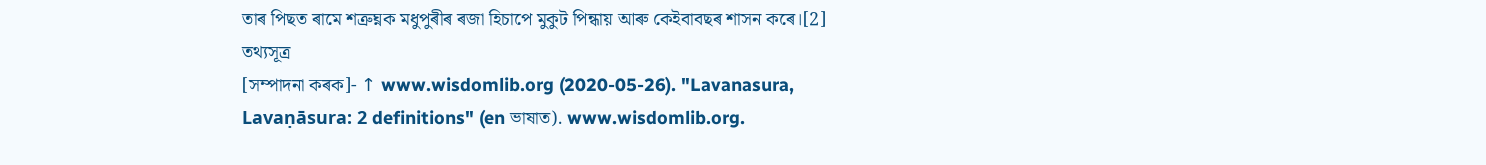তাৰ পিছত ৰামে শত্ৰুঘ্নক মধুপুৰীৰ ৰজা হিচাপে মুকুট পিন্ধায় আৰু কেইবাবছৰ শাসন কৰে।[2]
তথ্যসূত্ৰ
[সম্পাদনা কৰক]- ↑ www.wisdomlib.org (2020-05-26). "Lavanasura, Lavaṇāsura: 2 definitions" (en ভাষাত). www.wisdomlib.org.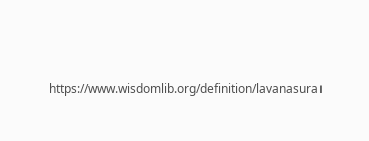https://www.wisdomlib.org/definition/lavanasura।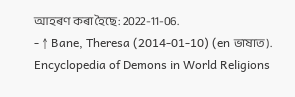আহৰণ কৰা হৈছে: 2022-11-06.
- ↑ Bane, Theresa (2014-01-10) (en ভাষাত). Encyclopedia of Demons in World Religions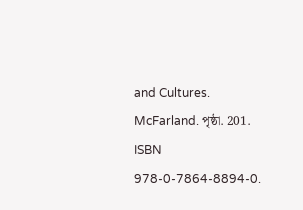and Cultures. McFarland. পৃষ্ঠা. 201. ISBN 978-0-7864-8894-0.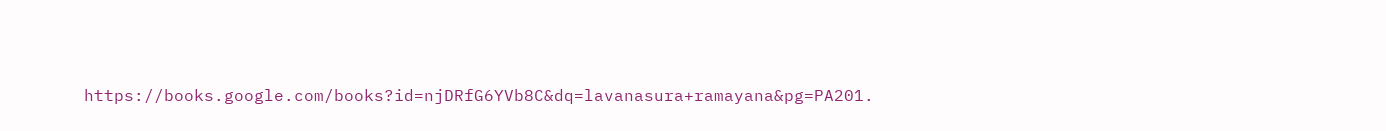https://books.google.com/books?id=njDRfG6YVb8C&dq=lavanasura+ramayana&pg=PA201.